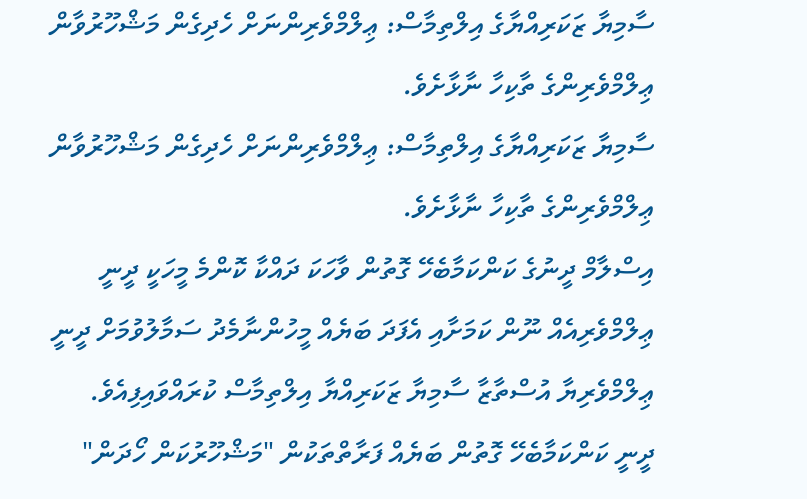ސާމިޔާ ޒަކަރިއްޔާގެ އިލްތިމާސް: ޢިލްމްވެރިންނަށް ހެދިގެން މަޝްހޫރުވާން ޢިލްމްވެރިންގެ ތާކިހާ ނާޅާށެވެ.
ސާމިޔާ ޒަކަރިއްޔާގެ އިލްތިމާސް: ޢިލްމްވެރިންނަށް ހެދިގެން މަޝްހޫރުވާން ޢިލްމްވެރިންގެ ތާކިހާ ނާޅާށެވެ.
އިސްލާމް ދީނުގެ ކަންކަމާބެހޭ ގޮތުން ވާހަކަ ދައްކާ ކޮންމެ މީހަކީ ދީނީ ޢިލްމްވެރިއެއް ނޫން ކަމަށާއި އެފަދަ ބަޔެއް މީހުންނާމެދު ސަމާލުވުމަށް ދީނީ ޢިލްމްވެރިޔާ އުސްތާޒާ ސާމިޔާ ޒަކަރިއްޔާ އިލްތިމާސް ކުރައްވައިފިއެވެ.
ދީނީ ކަންކަމާބެހޭ ގޮތުން ބަޔެއް ފަރާތްތަކުން "މަޝްހޫރުކަން ހޯދަން"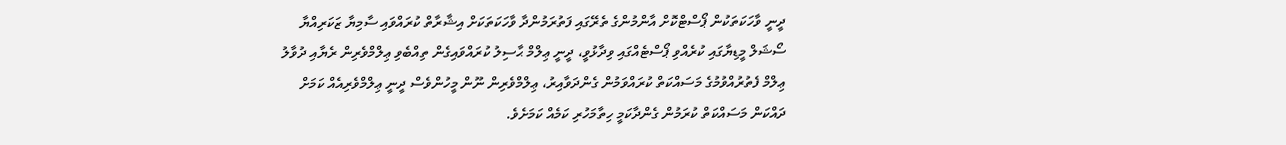ދީނީ ވާހަކަތަކުން ޕޯސްޓްކޮށް އާންމުންގެ ތެރޭގައި ފަތުރަމުންދާ ވާހަކަތަކަށް އިޝާރާތް ކުރައްވައި ސާމިޔާ ޒަކަރިއްޔާ ސޯޝަލް މީޑިޔާގައި ކުރެއްވި ޕޯސްޓެއްގައި ވިދާޅުވީ، ދީނީ ޢިލްމް ޙާސިލު ކުރައްވައިގެން ތިއްބެވި ޢިލްމްވެރިން ރެޔާއި ދުވާލު ޢިލްމް ފެތުރުއްވުމުގެ މަސައްކަތް ކުރައްވަމުން ގެންދަވާއިރު، ޢިލްމްވެރިން ނޫން މީހުންވެސް ދީނީ ޢިލްމްވެރިއެއް ކަމަށް ދައްކަން މަސައްކަތް ކުރަމުން ގެންދާކަމީ ހިތާމަހުރި ކަމެއް ކަމަށެވެ.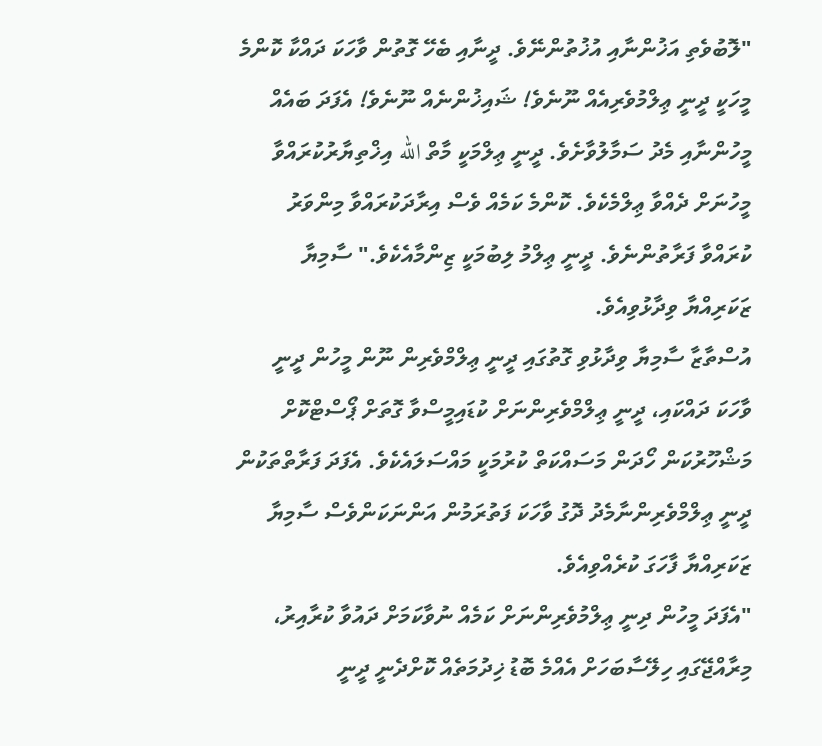"ލޮބުވެތި އަޚުންނާއި އުޚުތުންނޭވެ. ދީނާއި ބެހޭ ގޮތުން ވާހަކަ ދައްކާ ކޮންމެ މީހަކީ ދީނީ ޢިލްމުވެރިއެއް ނޫނެވެ! ޝައިޚުންނެއް ނޫނެވެ! އެފަދަ ބައެއް މީހުންނާއި މެދު ސަމާލުވާށެވެ. ދީނީ ޢިލްމަކީ މާތް الله އިޚްތިޔާރުކުރައްވާ މީހުނަށް ދެއްވާ ޢިލްމެކެވެ. ކޮންމެ ކަމެއް ވެސް އިރާދަކުރައްވާ މިންވަރު ކުރައްވާ ފަރާތުންނެވެ. ދީނީ ޢިލްމު ލިބުމަކީ ޒިންމާއެކެވެ." ސާމިޔާ ޒަކަރިއްޔާ ވިދާޅުވިއެވެ.
އުސްތާޒާ ސާމިޔާ ވިދާޅުވި ގޮތުގައި ދީނީ ޢިލްމްވެރިން ނޫން މީހުން ދީނީ ވާހަކަ ދައްކައި، ދީނީ ޢިލްމްވެރިންނަށް ކުޑައިމީސްވާ ގޮތަށް ޕޯސްޓްކޮށް މަޝްހޫރުކަން ހޯދަން މަސައްކަތް ކުރުމަކީ މައްސަލައެކެވެ. އެފަދަ ފަރާތްތަކުން ދީނީ ޢިލްމްވެރިންނާމެދު ދޮގު ވާހަކަ ފަތުރަމުން އަންނަކަންވެސް ސާމިޔާ ޒަކަރިއްޔާ ފާހަގަ ކުރެއްވިއެވެ.
"އެފަދަ މީހުން ދިނީ ޢިލްމުވެރިންނަށް ކަމެއް ނުވާކަމަށް ދައުވާ ކުރާއިރު، މިރާއްޖޭގައި ހިލޭސާބަހަށް އެއްމެ ބޮޑު ޚިދުމަތެއް ކޮށްދެނީ ދީނީ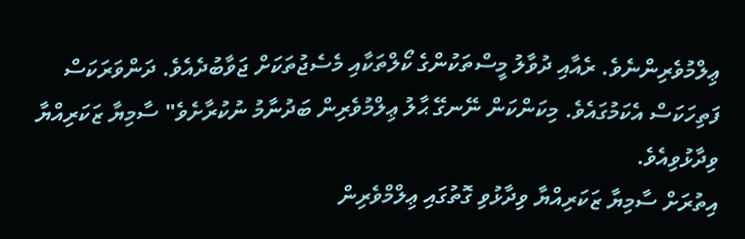ޢިލްމުވެރިންނެވެ. ރެއާއި ދުވާލު މީސްތަކުންގެ ކޯލްތަކާއި މެސެޖުތަކަށް ޖަވާބުދެއެވެ. ދަންވަރަކަސް ފަތިހަކަސް އެކަމުގައެވެ. މިކަންކަން ނޭނގޭ ޙާލު ޢިލްމުވެރިން ބަދުނާމު ނުކުރާށެވެ" ސާމިޔާ ޒަކަރިއްޔާ ވިދާޅުވިއެވެ.
އިތުރަށް ސާމިޔާ ޒަކަރިއްޔާ ވިދާޅުވި ގޮތުގައި ޢިލްމްވެރިން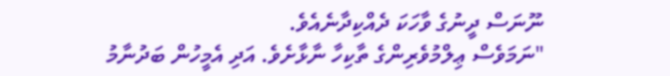ނޫނަސް ދީނުގެ ވާހަކަ ދެއްކިދާނެއެވެ.
"ނަމަވެސް ޢިލްމުވެރިންގެ ތާކިހާ ނާޅާށެވެ. އަދި އެމީހުން ބަދުނާމު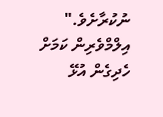ނުކުރާށެވެ." އިލްމްވެރިން ކަމަށް ހެދިގެން އުޅޭ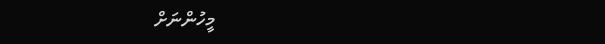މީހުންނަށް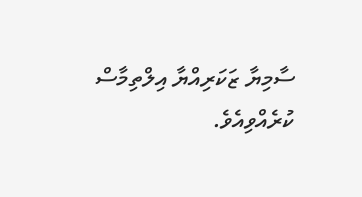ސާމިޔާ ޒަކަރިއްޔާ އިލްތިމާސް ކުރެއްވިއެވެ.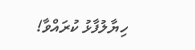ހިޔާލުފާޅު ކުރައްވާ!